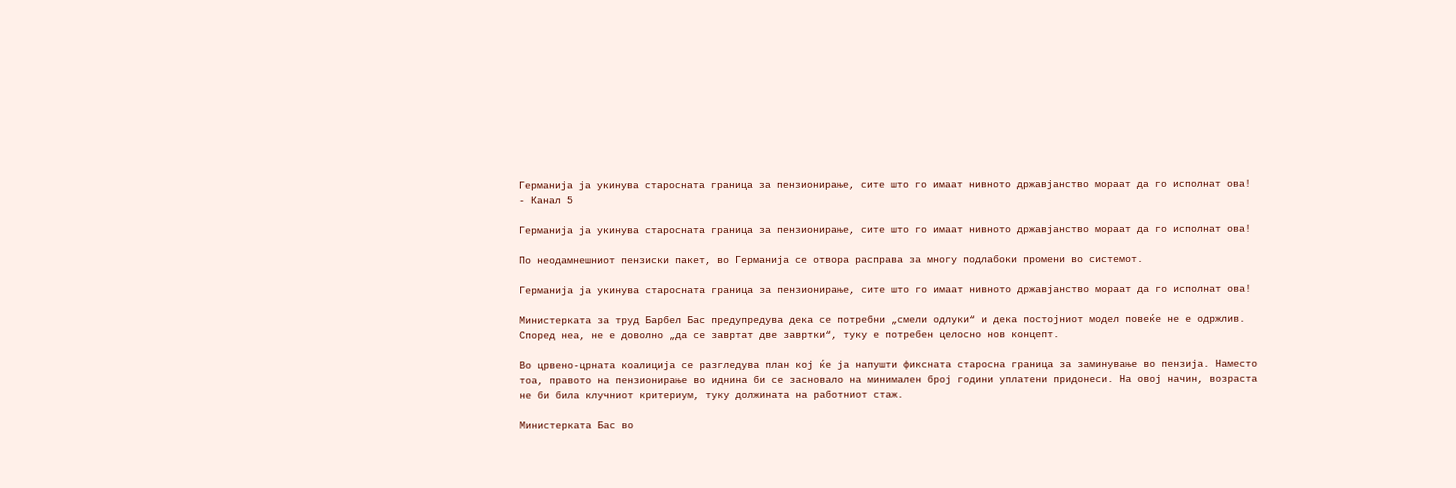Германија ја укинува старосната граница за пензионирање, сите што го имаат нивното државјанство мораат да го исполнат ова! - Канал 5

Германија ја укинува старосната граница за пензионирање, сите што го имаат нивното државјанство мораат да го исполнат ова!

По неодамнешниот пензиски пакет, во Германија се отвора расправа за многу подлабоки промени во системот.

Германија ја укинува старосната граница за пензионирање, сите што го имаат нивното државјанство мораат да го исполнат ова!

Министерката за труд Барбел Бас предупредува дека се потребни „смели одлуки“ и дека постојниот модел повеќе не е одржлив. Според неа, не е доволно „да се завртат двe завртки“, туку е потребен целосно нов концепт.

Во црвено-црната коалиција се разгледува план кој ќе ја напушти фиксната старосна граница за заминување во пензија. Наместо тоа, правото на пензионирање во иднина би се засновало на минимален број години уплатени придонеси. На овој начин, возраста не би била клучниот критериум, туку должината на работниот стаж.

Министерката Бас во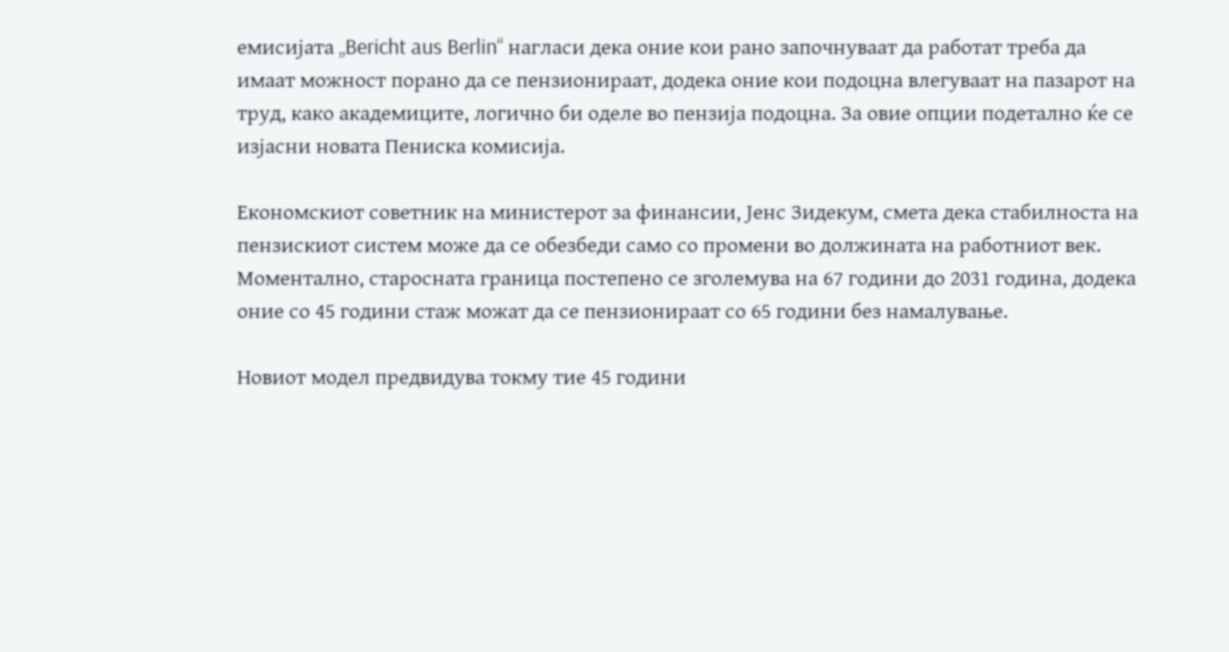емисијата „Bericht aus Berlin“ нагласи дека оние кои рано започнуваат да работат треба да имаат можност порано да се пензионираат, додека оние кои подоцна влегуваат на пазарот на труд, како академиците, логично би оделе во пензија подоцна. За овие опции подетално ќе се изјасни новата Пениска комисија.

Економскиот советник на министерот за финансии, Јенс Зидекум, смета дека стабилноста на пензискиот систем може да се обезбеди само со промени во должината на работниот век. Моментално, старосната граница постепено се зголемува на 67 години до 2031 година, додека оние со 45 години стаж можат да се пензионираат со 65 години без намалување.

Новиот модел предвидува токму тие 45 години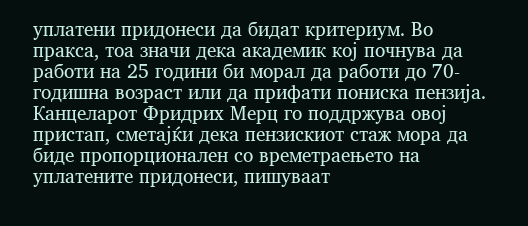уплатени придонеси да бидат критериум. Во пракса, тоа значи дека академик кој почнува да работи на 25 години би морал да работи до 70-годишна возраст или да прифати пониска пензија. Канцеларот Фридрих Мерц го поддржува овој пристап, сметајќи дека пензискиот стаж мора да биде пропорционален со времетраењето на уплатените придонеси, пишуваат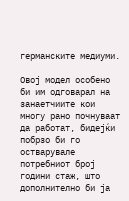германските медиуми.

Овој модел особено би им одговарал на занаетчиите кои многу рано почнуваат да работат, бидејќи побрзо би го остварувале потребниот број години стаж, што дополнително би ја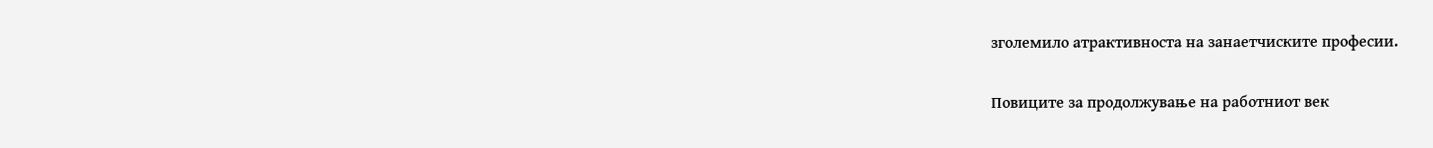зголемило атрактивноста на занаетчиските професии.

Повиците за продолжување на работниот век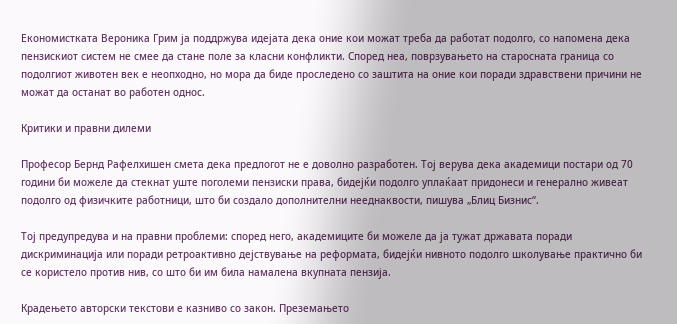Економистката Вероника Грим ја поддржува идејата дека оние кои можат треба да работат подолго, со напомена дека пензискиот систем не смее да стане поле за класни конфликти. Според неа, поврзувањето на старосната граница со подолгиот животен век е неопходно, но мора да биде проследено со заштита на оние кои поради здравствени причини не можат да останат во работен однос.

Критики и правни дилеми

Професор Бернд Рафелхишен смета дека предлогот не е доволно разработен. Тој верува дека академици постари од 70 години би можеле да стекнат уште поголеми пензиски права, бидејќи подолго уплаќаат придонеси и генерално живеат подолго од физичките работници, што би создало дополнителни нееднаквости, пишува „Блиц Бизнис“.

Тој предупредува и на правни проблеми: според него, академиците би можеле да ја тужат државата поради дискриминација или поради ретроактивно дејствување на реформата, бидејќи нивното подолго школување практично би се користело против нив, со што би им била намалена вкупната пензија.

Крадењето авторски текстови е казниво со закон. Преземањето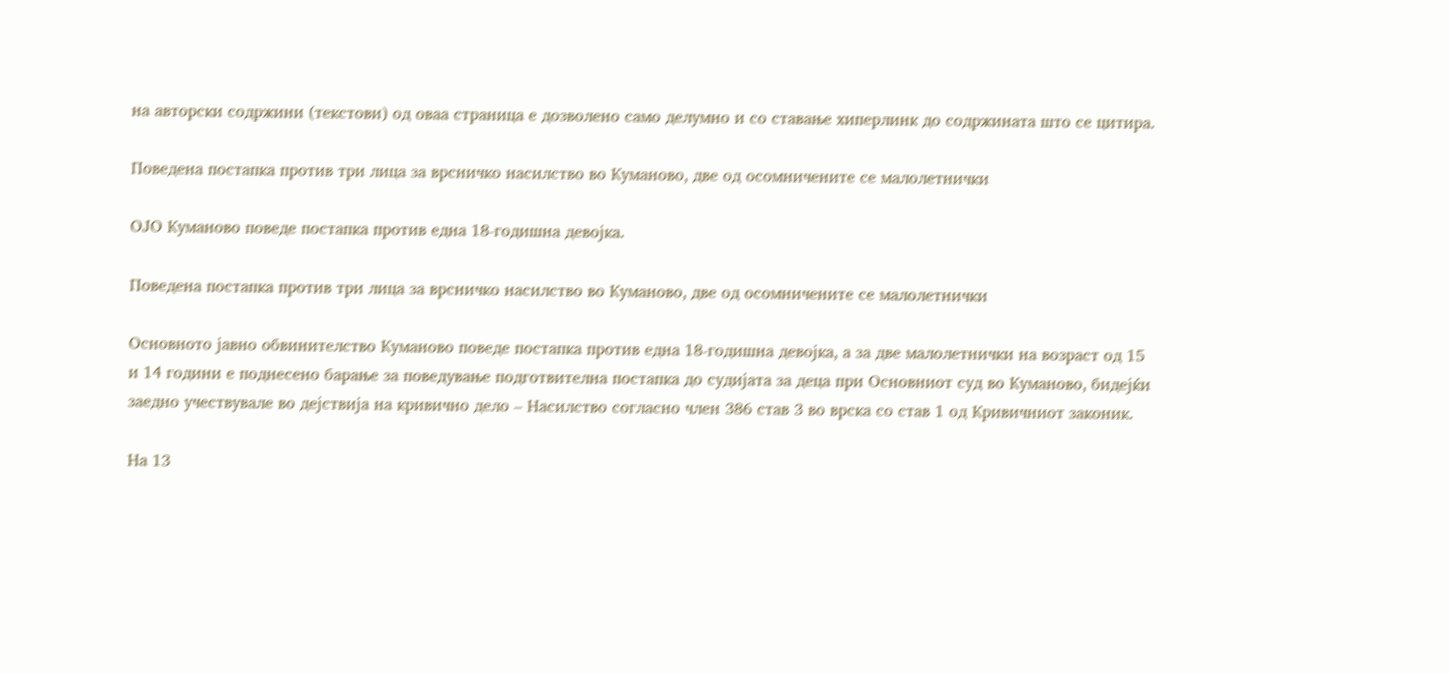на авторски содржини (текстови) од оваа страница е дозволено само делумно и со ставање хиперлинк до содржината што се цитира.

Поведена постапка против три лица за врсничко насилство во Куманово, две од осомничените се малолетнички

ОЈО Куманово поведе постапка против една 18-годишна девојка.

Поведена постапка против три лица за врсничко насилство во Куманово, две од осомничените се малолетнички

Основното јавно обвинителство Куманово поведе постапка против една 18-годишна девојка, а за две малолетнички на возраст од 15 и 14 години е поднесено барање за поведување подготвителна постапка до судијата за деца при Основниот суд во Куманово, бидејќи заедно учествувале во дејствија на кривично дело – Насилство согласно член 386 став 3 во врска со став 1 од Кривичниот законик.

На 13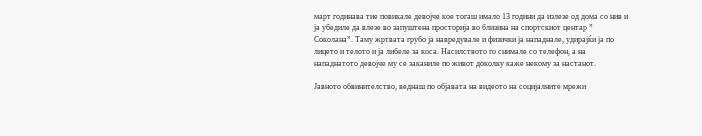март годинава тие повикале девојче кое тогаш имало 13 години да излезе од дома со нив и ја убедиле да влезе во запуштена просторија во близина на спортскиот центар ” Соколана”. Таму жртвата грубо ја навредувале и физички ја нападнале, удирајќи ја по лицето и телото и ја либеле за коса. Насилството го снимале со телефон, а на нападнатото девојче му се заканиле по живот доколку каже некому за настанот.

Јавното обвинителство, веднаш по објавата на видеото на социјалните мрежи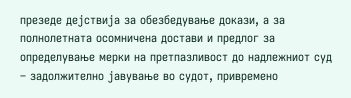презеде дејствија за обезбедување докази, а за полнолетната осомничена достави и предлог за определување мерки на претпазливост до надлежниот суд – задолжително јавување во судот, привремено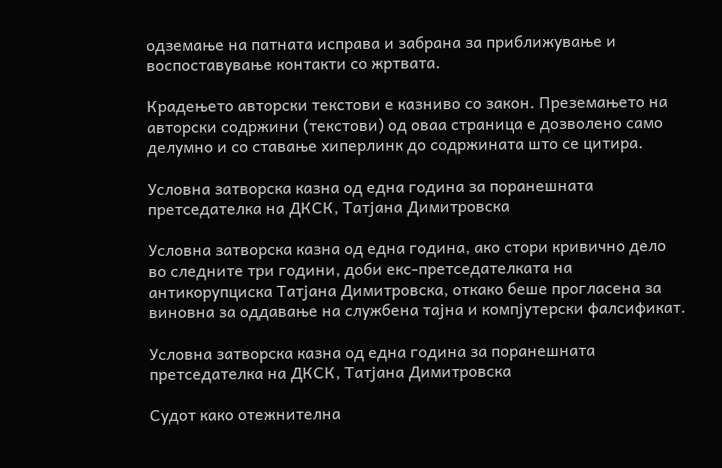одземање на патната исправа и забрана за приближување и воспоставување контакти со жртвата.

Крадењето авторски текстови е казниво со закон. Преземањето на авторски содржини (текстови) од оваа страница е дозволено само делумно и со ставање хиперлинк до содржината што се цитира.

Условна затворска казна од една година за поранешната претседателка на ДКСК, Татјана Димитровска

Условна затворска казна од една година, ако стори кривично дело во следните три години, доби екс-претседателката на антикорупциска Татјана Димитровска, откако беше прогласена за виновна за оддавање на службена тајна и компјутерски фалсификат.

Условна затворска казна од една година за поранешната претседателка на ДКСК, Татјана Димитровска

Судот како отежнителна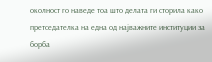околност го наведе тоа што делата ги сторила како претседателка на една од најважните институции за борба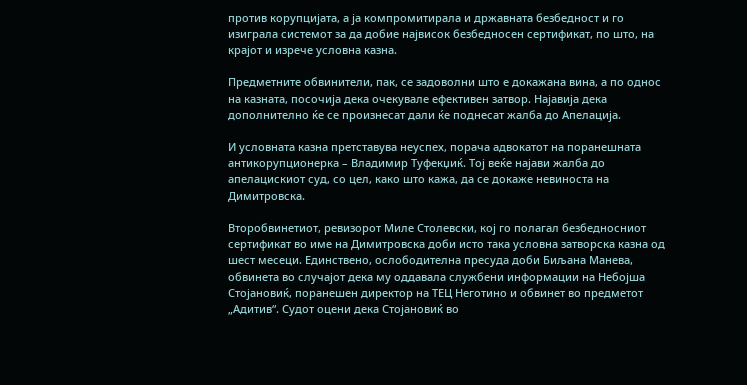против корупцијата, а ја компромитирала и државната безбедност и го изиграла системот за да добие највисок безбедносен сертификат, по што, на крајот и изрече условна казна.

Предметните обвинители, пак, се задоволни што е докажана вина, а по однос на казната, посочија дека очекувале ефективен затвор. Најавија дека дополнително ќе се произнесат дали ќе поднесат жалба до Апелација.

И условната казна претставува неуспех, порача адвокатот на поранешната антикорупционерка – Владимир Туфекџиќ. Тој веќе најави жалба до апелацискиот суд, со цел, како што кажа, да се докаже невиноста на Димитровска.

Второбвинетиот, ревизорот Миле Столевски, кој го полагал безбедносниот сертификат во име на Димитровска доби исто така условна затворска казна од шест месеци. Единствено, ослободителна пресуда доби Биљана Манева, обвинета во случајот дека му оддавала службени информации на Небојша Стојановиќ, поранешен директор на ТЕЦ Неготино и обвинет во предметот „Адитив“. Судот оцени дека Стојановиќ во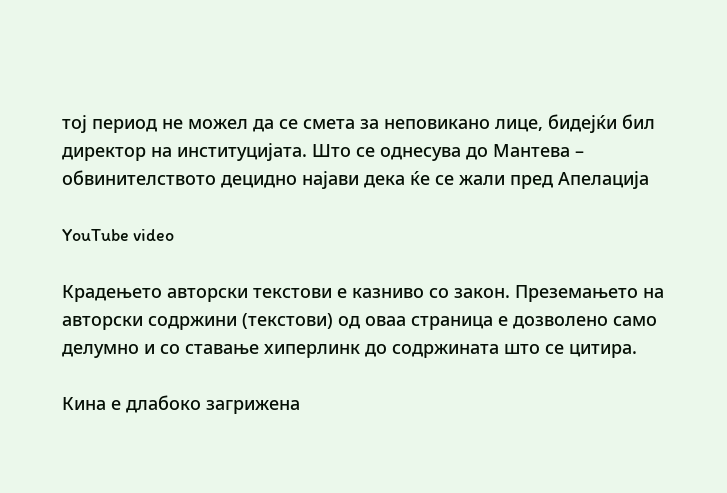тој период не можел да се смета за неповикано лице, бидејќи бил директор на институцијата. Што се однесува до Мантева – обвинителството децидно најави дека ќе се жали пред Апелација

YouTube video

Крадењето авторски текстови е казниво со закон. Преземањето на авторски содржини (текстови) од оваа страница е дозволено само делумно и со ставање хиперлинк до содржината што се цитира.

Кина е длабоко загрижена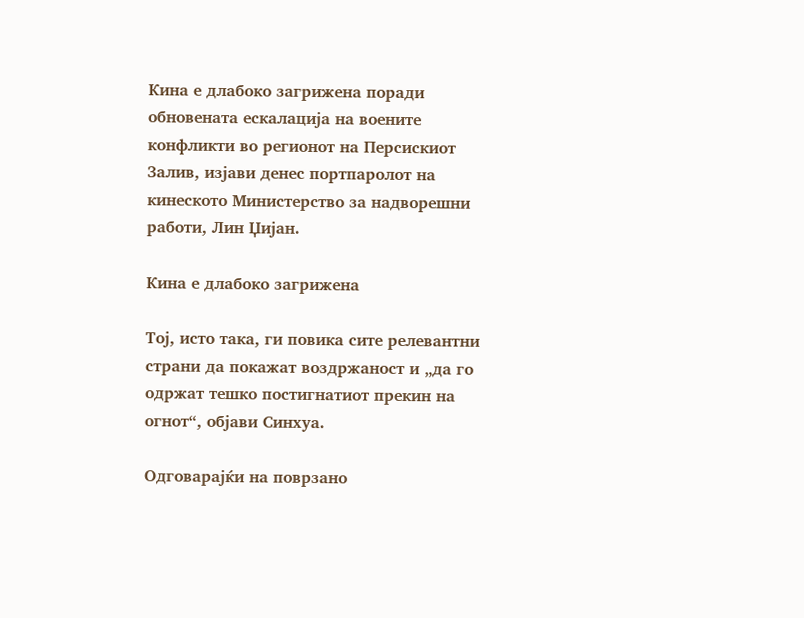Кина е длабоко загрижена поради обновената ескалација на воените конфликти во регионот на Персискиот Залив, изјави денес портпаролот на кинеското Министерство за надворешни работи, Лин Џијан.

Кина е длабоко загрижена

Тој, исто така, ги повика сите релевантни страни да покажат воздржаност и „да го одржат тешко постигнатиот прекин на огнот“, објави Синхуа.

Одговарајќи на поврзано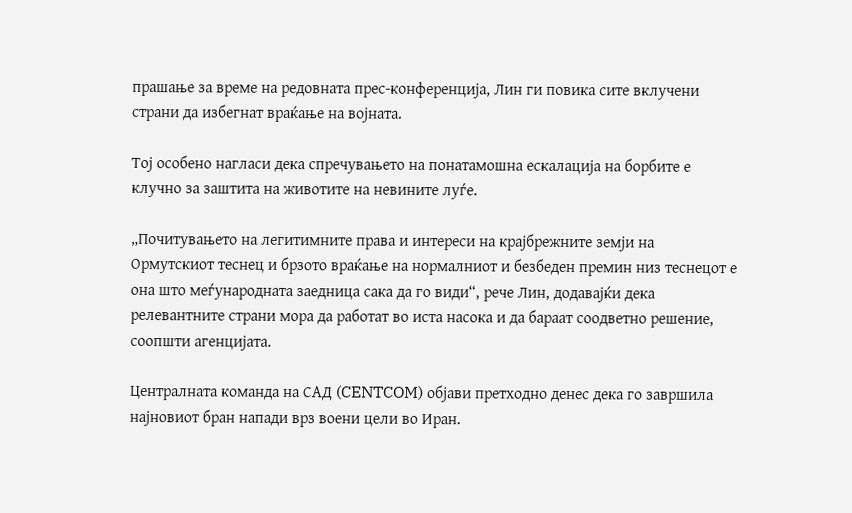прашање за време на редовната прес-конференција, Лин ги повика сите вклучени страни да избегнат враќање на војната.

Тој особено нагласи дека спречувањето на понатамошна ескалација на борбите е клучно за заштита на животите на невините луѓе.

„Почитувањето на легитимните права и интереси на крајбрежните земји на Ормутскиот теснец и брзото враќање на нормалниот и безбеден премин низ теснецот е она што меѓународната заедница сака да го види“, рече Лин, додавајќи дека релевантните страни мора да работат во иста насока и да бараат соодветно решение, соопшти агенцијата.

Централната команда на САД (CENTCOM) објави претходно денес дека го завршила најновиот бран напади врз воени цели во Иран.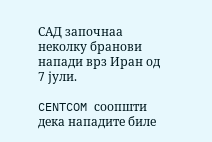САД започнаа неколку бранови напади врз Иран од 7 јули.

CENTCOM соопшти дека нападите биле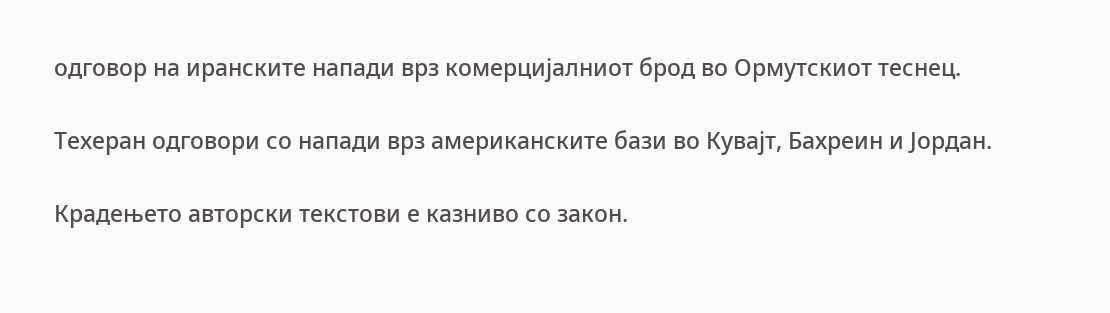одговор на иранските напади врз комерцијалниот брод во Ормутскиот теснец.

Техеран одговори со напади врз американските бази во Кувајт, Бахреин и Јордан.

Крадењето авторски текстови е казниво со закон.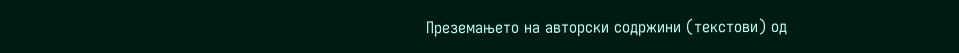Преземањето на авторски содржини (текстови) од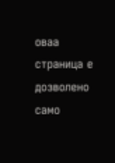оваа страница е дозволено само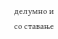делумно и со ставање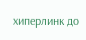хиперлинк до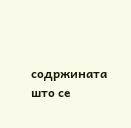содржината што се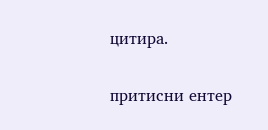цитира.

притисни ентер